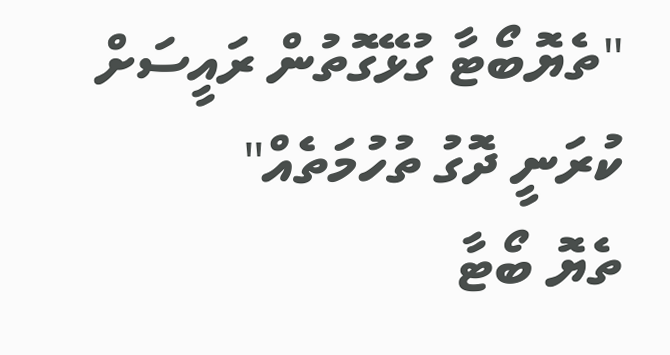"ތެޔޮބޯޓާ ގުޅޭގޮތުން ރައީސަށް ކުރަނީ ދޮގު ތުހުމަތެއް"
ތެޔޮ ބޯޓާ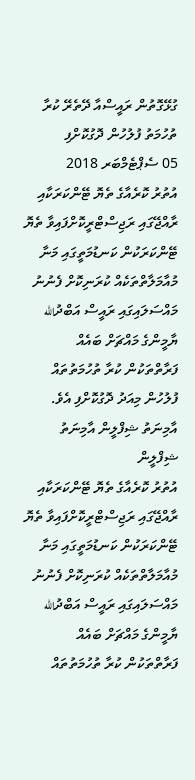ގުޅޭގޮތުން ރައީސްއާ ދޭތެރޭ ކުރާ ތުހުމަތު ފުލުހުން ދޮގުކޮށްފި
05 ސެޕްޓެމްބަރ 2018
އުތުރު ކޮރެއާގެ ތެޔޮ ޓޭންކަރަކާއި ރާއްޖޭގައި ރަޖިސްޓްރީކޮށްފައިވާ ތެޔޮ ޓޭންކަރަކުން ކަނޑުމަތީގައި މަނާ މުއާމަލާތްތަކެއް ކުރަނިކޮށް ފެނުނު މައްސަލައިގައި ރައީސް އަބްދުالله ޔާމީންގެ މައްޗަށް ބައެއް ފަރާތްތަކުން ކުރާ ތުހުމަތުތައް ފުލުހުން މިއަދު ދޮގުކޮށްފި އެވެ.
އާމިނަތު ޝިފްލީން އާމިނަތު ޝިފްލީން
އުތުރު ކޮރެއާގެ ތެޔޮ ޓޭންކަރަކާއި ރާއްޖޭގައި ރަޖިސްޓްރީކޮށްފައިވާ ތެޔޮ ޓޭންކަރަކުން ކަނޑުމަތީގައި މަނާ މުއާމަލާތްތަކެއް ކުރަނިކޮށް ފެނުނު މައްސަލައިގައި ރައީސް އަބްދުالله ޔާމީންގެ މައްޗަށް ބައެއް ފަރާތްތަކުން ކުރާ ތުހުމަތުތައް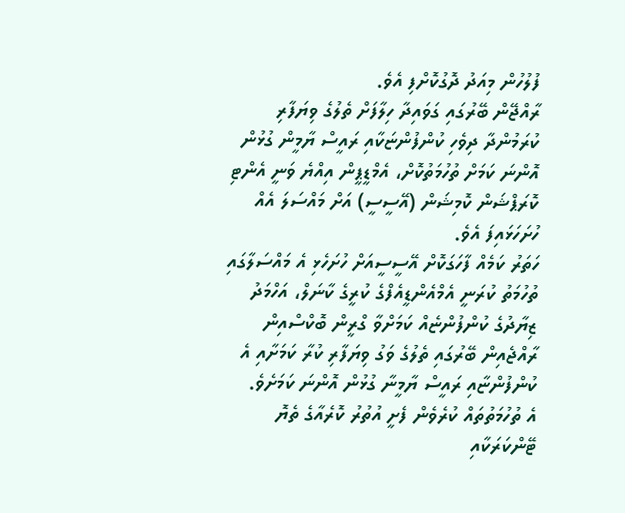ފުލުހުން މިއަދު ދޮގުކޮށްފި އެވެ.
ރާއްޖޭން ބޭރުގައި ގަވައިދާ ހިލާފަށް ތެލުގެ ވިޔަފާރި ކުރަމުންދާ ދިވެހި ކުންފުންޏަކާއި ރައީސް ޔާމީން ގުޅުން އޮންނަ ކަމަށް ތުހުމަތުކޮށް، އެމްޑީޕީން އިއްޔެ ވަނީ އެންޓި ކޮރަޕްޝަން ކޮމިޝަން (އޭސީސީ) އަށް މައްސަލަ އެއް ހުށަހަޅައިފަ އެވެ.
ހަތަރު ކަމެއް ފާހަގަކޮށް އޭސީސީއަށް ހުށަހެޅި އެ މައްސަލާގައި ތުހުމަތު ކުރަނީ އެމްއެންޑީއެފްގެ ކުރީގެ ކާނަލް، އަހްމަދު ޒިޔާދުގެ ކުންފުންޏެއް ކަމަށްވާ ގްރީން ބޮކްސްއިން ރާއްޖެއިން ބޭރުގައި ތެލުގެ ވަގު ވިޔަފާރި ކުރާ ކަމަށާއި އެ ކުންފުންޏާއި ރައީސް ޔާމީނާ ގުޅުން އޮންނަ ކަމަށެވެ.
އެ ތުހުމަތުތައް ކުރެވެން ފެށީ އުތުރު ކޮރެއާގެ ތެޔޮ ޓޭންކަރަކާއި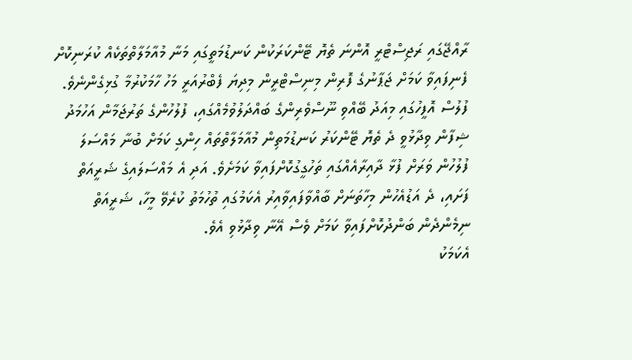ރާއްޖޭގައި ރަޖިސްޓްރީ އޮންނަ ތެޔޮ ޓޭންކަރަކުން ކަނޑުމަތީގައި މަނާ މުއާމަލާތްތަކެއް ކުރަނިކޮށް ފެނިފައިވާ ކަމަށް ޖަޕާނުގެ ފޮރިން މިނިސްޓްރީން މިދިޔަ ފެބްރުއަރީ މަހު ހާމަކުރުމާ ގުޅިގެންނެވެ. ފުލުސް އޮފީހުގައި މިއަދު ބޭއްވި ނޫސްވެރިންގެ ބައްދަލުވުމެއްގައި، ފުލުހުންގެ ތަރުޖަމާން އަހުމަދު ޝިފާން ވިދާޅުވީ ދެ ތެޔޮ ޓޭންކަރު ކަނޑުމަތިން މުއާމަލާތްތައް ހިންގި ކަމަށް ބުނާ މައްސަލަ ފުލުހުން ވަރަށް ފުޅާ ދާއިރާއެއްގައި ތަހުގީގުކޮށްފައިވާ ކަމަށެވެ. އަދި އެ މައްސަލައިގެ ޝަރީއަތް ފަށައި، ދެ އަޑުއެހުން މިހާތަނަށް ބާއްވާފައިވާއިރު އެކަމުގައި ތުހުމަތު ކުރެވޭ މީހާ، ޝަރީއަތް ނިމެންދެން ބަންދުކޮށްފައިވާ ކަމަށް ވެސް އޭނާ ވިދާޅުވި އެވެ.
އެކަމަކު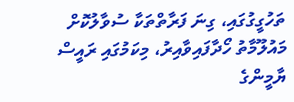ތަހުގީގުގައި، ގިނަ ފަރާތްތަކާ ސުވާލުކޮށް މައުލޫމާތު ހޯދާފައިވާއިރު، މިކަމުގައި ރައީސް ޔާމީންގެ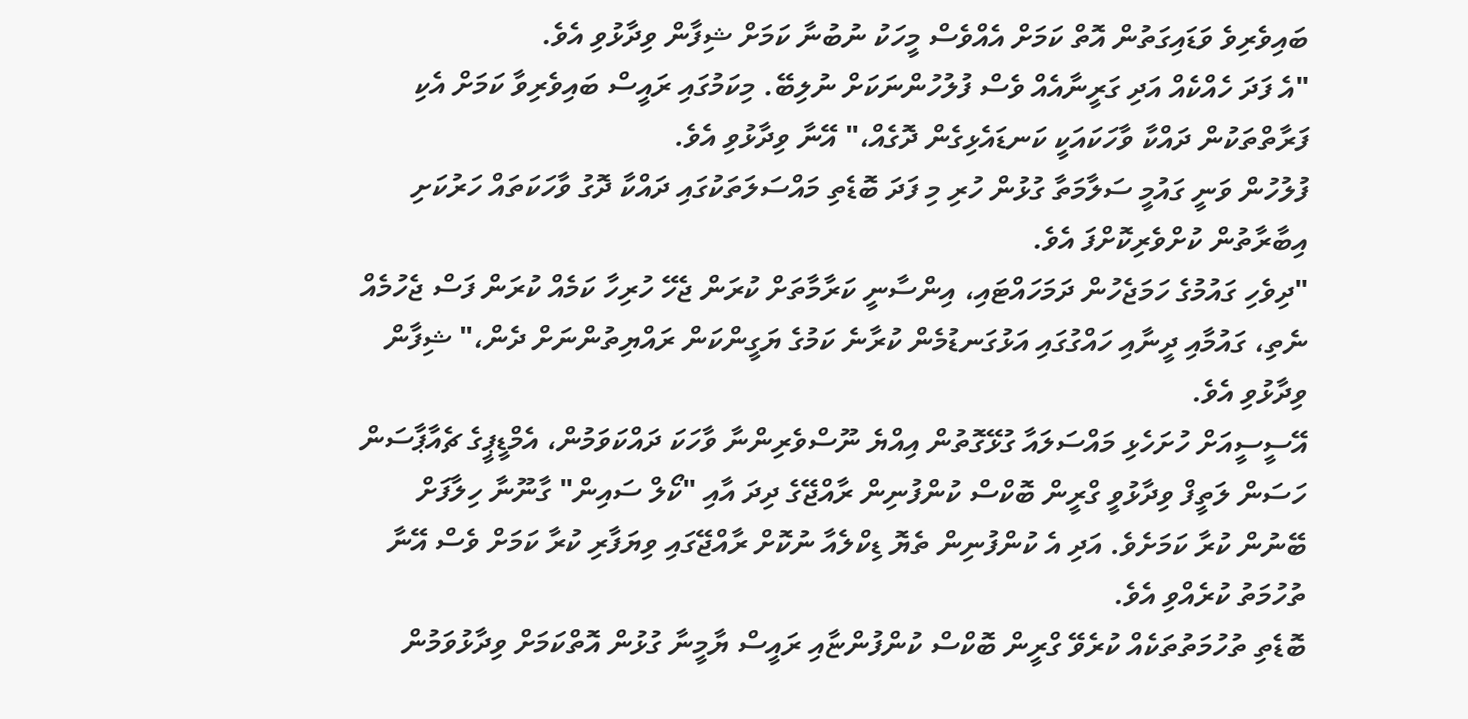ބައިވެރިވެ ވަޑައިގަތުން އޮތް ކަމަށް އެއްވެސް މީހަކު ނުބުނާ ކަމަށް ޝިފާން ވިދާޅުވި އެވެ.
"އެ ފަދަ ހެއްކެއް އަދި ގަރީނާއެއް ވެސް ފުލުހުންނަކަށް ނުލިބޭ. މިކަމުގައި ރައީސް ބައިވެރިވާ ކަމަށް އެކި ފަރާތްތަކުން ދައްކާ ވާހަކައަކީ ކަނޑައެޅިގެން ދޮގެއް،" އޭނާ ވިދާޅުވި އެވެ.
ފުލުހުން ވަނީ ގައުމީ ސަލާމަތާ ގުޅުން ހުރި މި ފަދަ ބޮޑެތި މައްސަލަތަކުގައި ދައްކާ ދޮގު ވާހަކަތައް ހަރުކަށި އިބާރާތުން ކުށްވެރިކޮށްފަ އެވެ.
"ދިވެހި ގައުމުގެ ހަމަޖެހުން ދަމަހައްޓައި، އިންސާނީ ކަރާމާތަށް ކުރަން ޖެހޭ ހުރިހާ ކަމެއް ކުރަން ފަސް ޖެހުމެއް ނެތި، ގައުމާއި ދީނާއި ހައްގުގައި އަޅުގަނޑުމެން ކުރާނެ ކަމުގެ ޔަގީންކަން ރައްޔިތުންނަށް ދެން،" ޝިފާން ވިދާޅުވި އެވެ.
އޭސީސީއަށް ހުށަހެޅި މައްސަލައާ ގުޅޭގޮތުން އިއްޔެ ނޫސްވެރިންނާ ވާހަކަ ދައްކަވަމުން، އެމްޑީޕީގެ ޗެއާޕާސަން ހަސަން ލަތީފް ވިދާޅުވީ ގްރީން ބޮކްސް ކުންފުނިން ރާއްޖޭގެ ދިދަ އާއި "ކޯލް ސައިން" ގާނޫނާ ހިލާފަށް ބޭނުން ކުރާ ކަމަށެވެ. އަދި އެ ކުންފުނިން ތެޔޮ ޑިކްލެއާ ނުކޮށް ރާއްޖޭގައި ވިޔަފާރި ކުރާ ކަމަށް ވެސް އޭނާ ތުހުމަތު ކުރެއްވި އެވެ.
ބޮޑެތި ތުހުމަތުތަކެއް ކުރެވޭ ގްރީން ބޮކްސް ކުންފުންޏާއި ރައީސް ޔާމީނާ ގުޅުން އޮތްކަމަށް ވިދާޅުވަމުން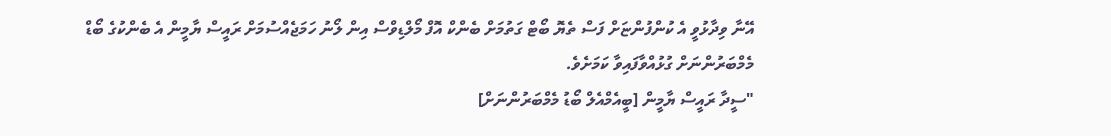އޭނާ ވިދާޅުވީ އެ ކުންފުންޏަށް ފަސް ތެޔޮ ބޯޓް ގަތުމަށް ބެންކް އޮފް މޯލްޑިވްސް އިން ލޯނު ހަމަޖެއްސުމަށް ރައީސް ޔާމީން އެ ބެންކުގެ ބޯޑް މެމްބަރުންނަށް ގުޅުއްވާފައިވާ ކަމަށެވެ.
"ސީދާ ރައީސް ޔާމީން [ބީއެމްއެލް ބޯޑު މެމްބަރުންނަށް]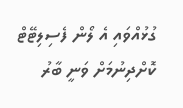ގުޅުއްވައި އެ ލޯން ފެސިލިޓޭޓް ކޮށްދިނުމަށް ވަނީ ބާރު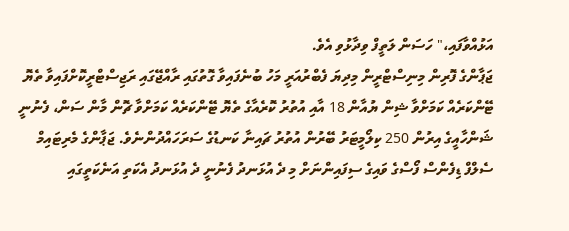އަޅުއްވާފައި،" ހަސަން ލަތީފް ވިދާޅުވި އެވެ.
ޖަޕާންގެ ފޮރިން މިނިސްޓްރީން މިދިޔަ ފެބްރުއަރީ މަހު ބުނެފައިވާ ގޮތުގައި ރާއްޖޭގައި ރަޖިސްޓްރީކޮށްފައިވާ ތެޔޮ ޓޭންކަރެއް ކަމަށްވާ ޝިން ޔުއާން 18 އާއި އުތުރު ކޮރެއާގެ ތެޔޮ ޓޭންކަރެއް ކަމަށްވާ ޗޮން މާން ސަން، ފެނުނީ ޝަންހާއީގެ އިރުން 250 ކިލޯމީޓަރު ބޭރުން އުތުރު ޗައިނާ ކަނޑުގެ ސަރަހައްދުންނެވެ. ޖަޕާންގެ މެރިޓައިމް ސެލްފް ޑިފެންސް ފޯސްގެ ވައިގެ ސިފައިންނަށް މި ދެ އުޅަނދު ފެނުނީ ދެ އުޅަނދު އެކަތި އަނެކަތީގައި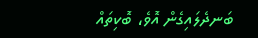ބަނދެލައިގެން އޮވެ، ބޮކިތައް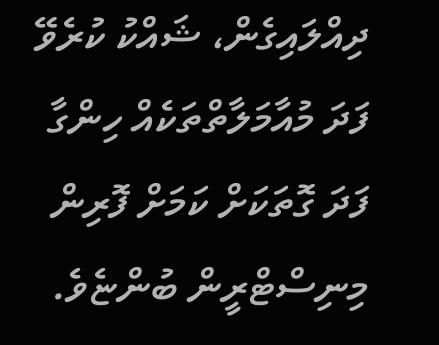ދިއްލައިގެން، ޝައްކު ކުރެވޭ ފަދަ މުއާމަލާތްތަކެއް ހިންގާ ފަދަ ގޮތަކަށް ކަމަށް ފޮރިން މިނިސްޓްރީން ބުންޏެވެ.